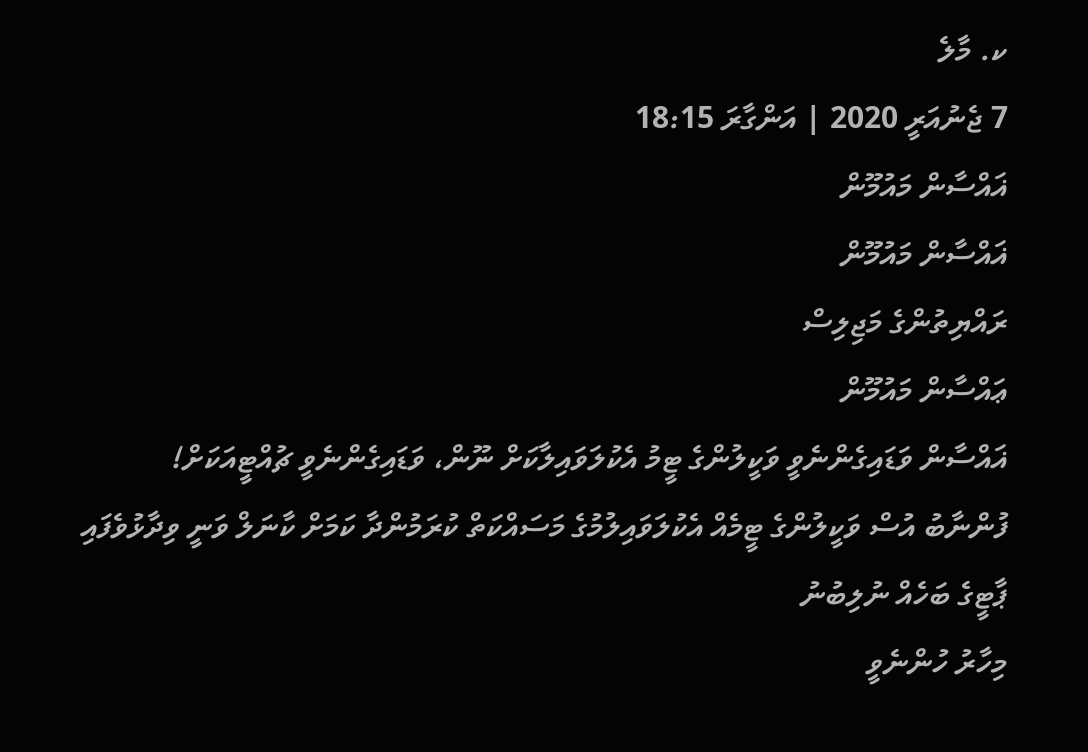ކ. މާލެ
7 ޖެނުއަރީ 2020 | އަންގާރަ 18:15
ޣައްސާން މައުމޫން
ޣައްސާން މައުމޫން
ރައްޔިތުންގެ މަޖިލިސް
ޢައްސާން މައުމޫން
ޣައްސާން ވަޑައިގެންނެވީ ވަކީލުންގެ ޓީމު އެކުލަވައިލާކަށް ނޫން، ވަޑައިގެންނެވީ ޗުއްޓީއަކަށް!
ފުންނާބު އުސް ވަކީލުންގެ ޓީމެއް އެކުލަވައިލުމުގެ މަސައްކަތް ކުރަމުންދާ ކަމަށް ކާނަލް ވަނީ ވިދާޅުވެފައި
ޕާޓީގެ ބަހެއް ނުލިބުނު
މިހާރު ހުންނެވީ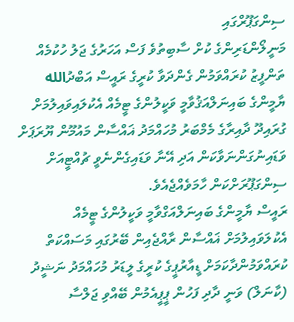ސިންގަޕޫރްގައި
މަނީލޯންޑަރިންގެ ކުށް ސާބިތުވެ ފަސް އަހަރުގެ ޖަލު ހުކުމެއް ތަންފީޒު ކުރައްވަމުން ގެންދަވާ ކުރީގެ ރައީސް އަބްދުالله ޔާމީންގެ ބައިނަލްއަޤުވާމީ ވަކީލުންގެ ޓީމެއް އެކުލައިވައިލުމަށް ގުރައިދޫ ދާއިރާގެ މެމްބަރު މުހައްމަދު ޣައްސާން މައުމޫން ޔޫރަޕަށް ވަޑައިނުގަންނަވާކަން އަދި އޭނާ ވަޑައިގެންނެވީ ޗުއްޓީއަށް ސިންގަޕޫރަށްކަން ހާމަވެއްޖެއެވެ.
ރައީސް ޔާމީންގެ ބައިނަލްއަގްވާމީ ވަކީލުންގެ ޓީމެއް އެކުލަވައިލުމަށް ޣައްސާން ރާއްޖެއިން ބޭރުގައި މަސައްކަތް ކުރައްވަމުންދާކަމަށް ޑީއާރުޕީގެ ކުރީގެ ލީޑަރު މުހައްމަދު ނަޝީދު (ކާނަލް) ވަނީ ދާދި ފަހުން ޕީޕީއެމުން ބޭއްވި ޖަލްސާ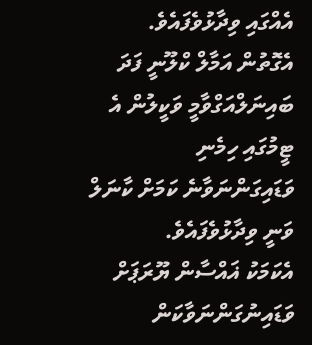އެއްގައި ވިދާޅުވެފައެވެ. އެގޮތުން އަމާލް ކްލޫނީ ފަދަ ބައިނަލްއަގްވާމީ ވަކީލުން އެ ޓީމުގައި ހިމެނި ވަޑައިގަންނަވާނެ ކަމަށް ކާނަލް ވަނީ ވިދާޅުވެފައެވެ.
އެކަމަކު ޣައްސާން ޔޫރަޕަށް ވަޑައިނުގަންނަވާކަން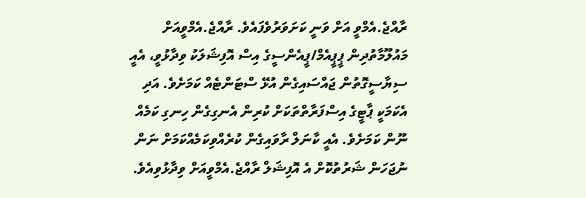ރާއްޖެ.އެމްވީ އަށް ވަނީ ކަށަވަރުވެފައެވެ. ރާއްޖެ.އެމްވީއަށް މައުލޫމާތުދިން ޕީޕީއެމް/ޕީއެންސީގެ އިސް އޮފިޝަލަކު ވިދާޅުވީ، އެއީ ސިޔާސީގޮތުން ޖައްސައިގެން އުޅޭ ސްޓަންޓެއް ކަމަށެވެ. އަދި އެކަމަކީ ޕާޓީގެ އިސްފަރާތްތަކަށް ކުރިން އެނގިގެން ހިނގި ކަމެއް ނޫން ކަމަށެވެ. އެއީ ކާނަލް ރާވައިގެން ކުރެއްވިކަމެއްކަމަށް ނަން ނުޖަހަން ޝަރުތުކޮށް އެ އޮފިޝަލް ރާއްޖެ.އެމްވީއަށް ވިދާޅުވިއެވެ.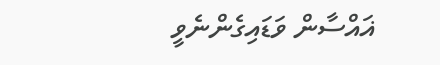ޣައްސާން ވަޑައިގެންނެވީ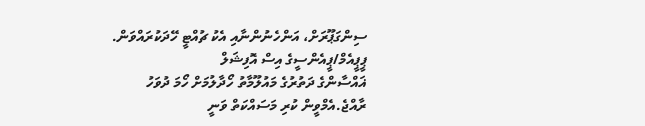ސިންގަޕޫރަށް، އަންހެނުންނާއި އެކު ޗުއްޓީ ހޭދަކުރައްވަން.
ޕީޕީއެމް/ޕީއެންސީގެ އިސް އޮފިޝަލް
ޣައްސާންގެ ދަތުރުގެ މައުލޫމާތު ހޯދާލުމަށް ހޯމަ ދުވަހު ރާއްޖެ.އެމްވީން ކުރި މަސައްކަތް ވަނީ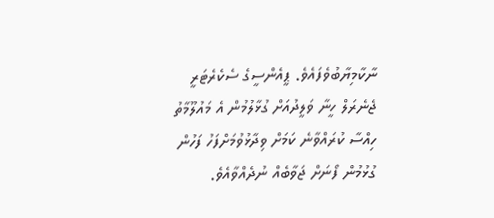ނާކާމިޔާބުވެފައެވެ. ޕީއެންސީގެ ސެކެރެޓަރީ ޖެނެރަލް ހީނާ ވަލީދުއަށް ގުޅާލުމުން އެ މައުލޫމާތު ހިއްސާ ކުރައްވާނެ ކަމަށް ވިދާޅުވުމަށްފަހު ފަހުން ގުޅުމުން ފޯނަށް ޖަވާބެއް ނުދެއްވާއެވެ.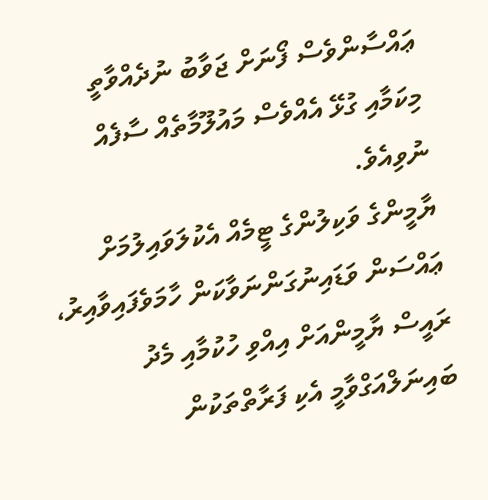ޢައްސާންވެސް ފޯނަށް ޖަވާބު ނުދެއްވާތީ މިކަމާއި ގުޅޭ އެއްވެސް މައުލޫމާތެއް ސާފެއް ނުވިއެވެ.
ޔާމީންގެ ވަކިލުންގެ ޓީމެއް އެކުލަވައިލުމަށް ޢައްސަން ވަޑައިނުގަންނަވާކަން ހާމަވެފައިވާއިރު، ރައީސް ޔާމީންއަށް އިއްވި ހުކުމާއި މެދު ބައިނަލްއަގްވާމީ އެކި ފަރާތްތަކުން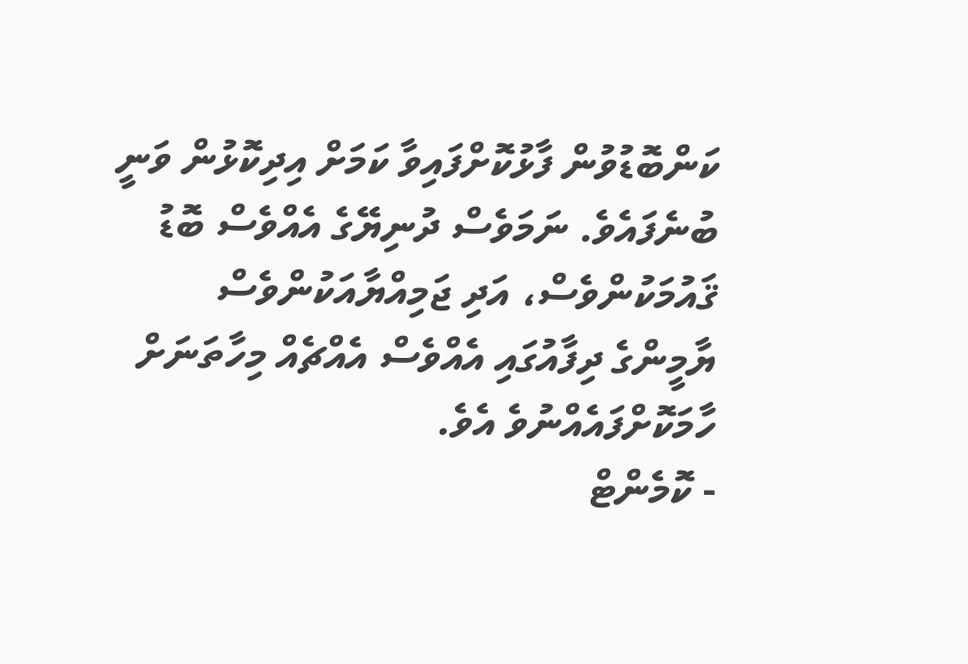ކަންބޮޑުވުން ފާޅުކޮށްފައިވާ ކަމަށް އިދިކޮޅުން ވަނީ ބުނެފައެވެ. ނަމަވެސް ދުނިޔޭގެ އެއްވެސް ބޮޑު ޤައުމަކުންވެސް، އަދި ޖަމިއްޔާއަކުންވެސް ޔާމީންގެ ދިފާއުގައި އެއްވެސް އެއްޗެއް މިހާތަނަށް ހާމަކޮށްފައެއްނުވެ އެވެ.
- ކޮމެންޓް